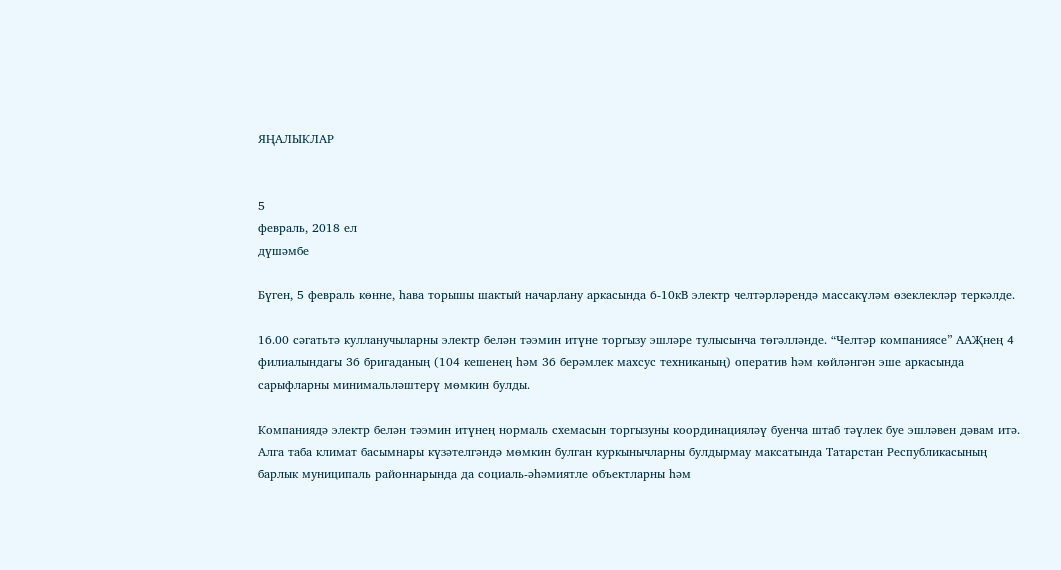ЯҢАЛЫКЛАР


5
февраль, 2018 ел
дүшәмбе

Бүген, 5 февраль көнне, һава торышы шактый начарлану аркасында 6-10кВ электр челтәрләрендә массакүләм өзеклекләр теркәлде.

16.00 сәгатьтә кулланучыларны электр белән тәэмин итүне торгызу эшләре тулысынча төгәлләнде. “Челтәр компаниясе” ААҖнең 4 филиалындагы 36 бригаданың (104 кешенең һәм 36 берәмлек махсус техниканың) оператив һәм көйләнгән эше аркасында сарыфларны минимальләштерү мөмкин булды.

Компаниядә электр белән тәэмин итүнең нормаль схемасын торгызуны координацияләү буенча штаб тәүлек буе эшләвен дәвам итә. Алга таба климат басымнары күзәтелгәндә мөмкин булган куркынычларны булдырмау максатында Татарстан Республикасының барлык муниципаль районнарында да социаль-әһәмиятле объектларны һәм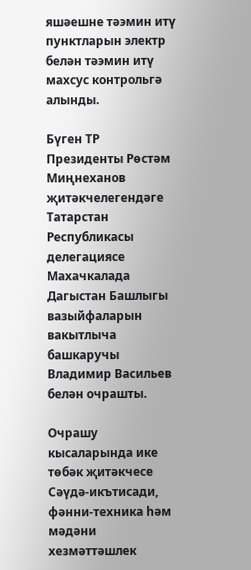яшәешне тәэмин итү пунктларын электр белән тәэмин итү махсус контрольгә алынды.

Бүген ТР Президенты Рөстәм Миңнеханов җитәкчелегендәге Татарстан Республикасы делегациясе Махачкалада Дагыстан Башлыгы вазыйфаларын вакытлыча башкаручы Владимир Васильев белән очрашты.

Очрашу кысаларында ике төбәк җитәкчесе Сәүдә-икътисади, фәнни-техника һәм мәдәни хезмәттәшлек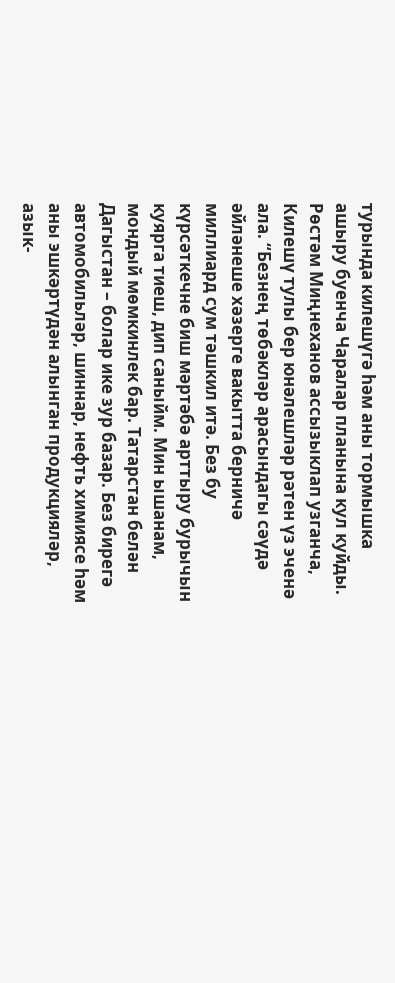турында килешүгә һәм аны тормышка ашыру буенча Чаралар планына кул куйды. Рөстәм Миңнеханов ассызыклап узганча, Килешү тулы бер юнәлешләр рәтен үз эченә ала. “Безнең төбәкләр арасындагы сәүдә әйләнеше хәзерге вакытта берничә миллиард сум тәшкил итә. Без бу күрсәткечне биш мәртәбә арттыру бурычын куярга тиеш, дип саныйм. Мин ышанам, мондый мөмкинлек бар. Татарстан белән Дагыстан – болар ике зур базар. Без бирегә автомобильләр, шиннар, нефть химиясе һәм аны эшкәртүдән алынган продукцияләр, азык-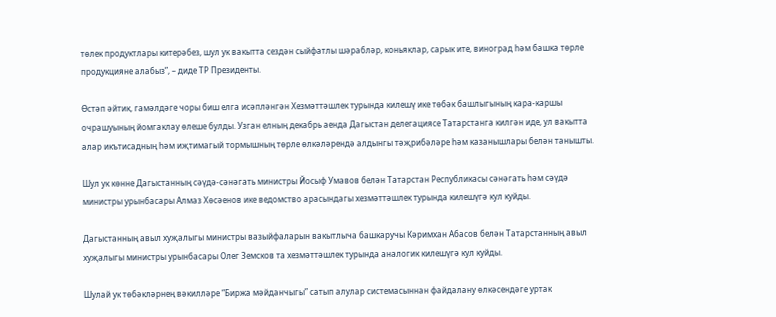төлек продуктлары китерәбез, шул ук вакытта сездән сыйфатлы шәрабләр, коньяклар, сарык ите, виноград һәм башка төрле продукцияне алабыз”, – диде ТР Президенты.

Өстәп әйтик, гамәлдәге чоры биш елга исәпләнгән Хезмәттәшлек турында килешү ике төбәк башлыгының кара-каршы очрашуының йомгаклау өлеше булды. Узган елның декабрь аенда Дагыстан делегациясе Татарстанга килгән иде, ул вакытта алар икътисадның һәм иҗтимагый тормышның төрле өлкәләрендә алдынгы тәҗрибәләре һәм казанышлары белән танышты.

Шул ук көнне Дагыстанның сәүдә-сәнәгать министры Йосыф Умавов белән Татарстан Республикасы сәнәгать һәм сәүдә министры урынбасары Алмаз Хөсәенов ике ведомство арасындагы хезмәттәшлек турында килешүгә кул куйды.

Дагыстанның авыл хуҗалыгы министры вазыйфаларын вакытлыча башкаручы Кәримхан Абасов белән Татарстанның авыл хуҗалыгы министры урынбасары Олег Земсков та хезмәттәшлек турында аналогик килешүгә кул куйды.

Шулай ук төбәкләрнең вәкилләре “Биржа мәйданчыгы” сатып алулар системасыннан файдалану өлкәсендәге уртак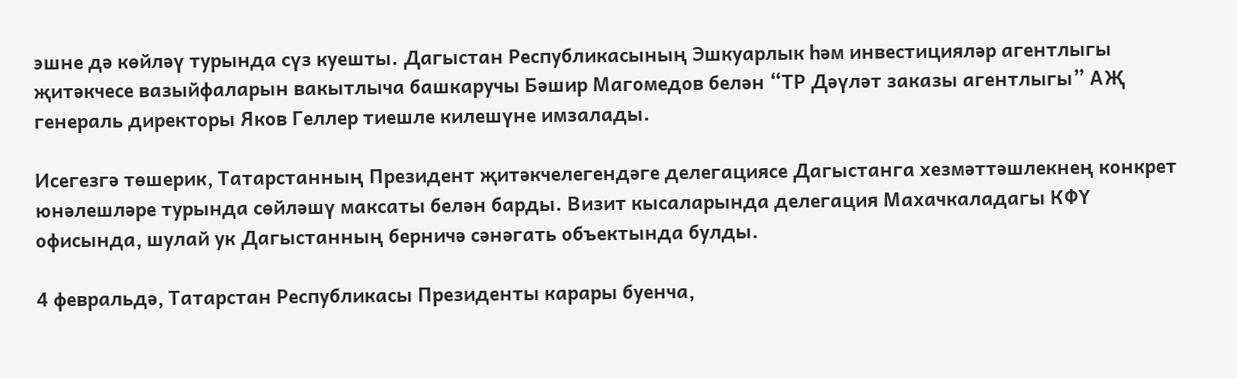эшне дә көйләү турында сүз куешты. Дагыстан Республикасының Эшкуарлык һәм инвестицияләр агентлыгы җитәкчесе вазыйфаларын вакытлыча башкаручы Бәшир Магомедов белән “ТР Дәүләт заказы агентлыгы” АҖ генераль директоры Яков Геллер тиешле килешүне имзалады.

Исегезгә төшерик, Татарстанның Президент җитәкчелегендәге делегациясе Дагыстанга хезмәттәшлекнең конкрет юнәлешләре турында сөйләшү максаты белән барды. Визит кысаларында делегация Махачкаладагы КФҮ офисында, шулай ук Дагыстанның берничә сәнәгать объектында булды.

4 февральдә, Татарстан Республикасы Президенты карары буенча,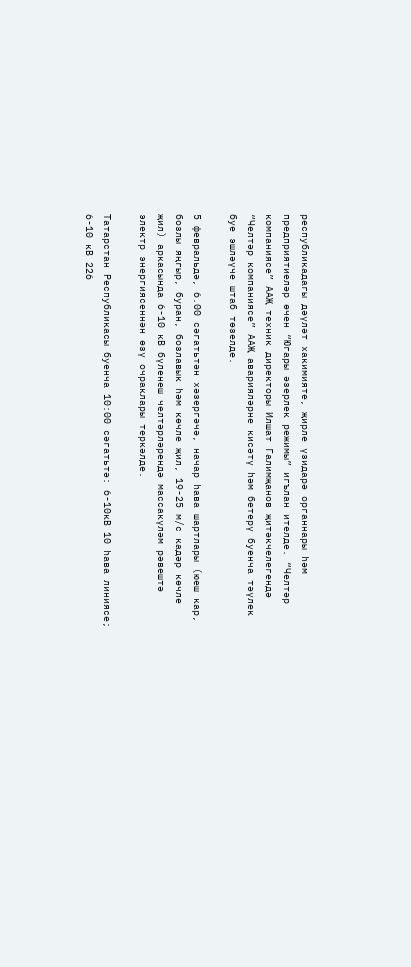республикадагы дәүләт хакимияте, җирле үзидарә органнары һәм предприятиеләр өчен “Югары әзерлек режимы” игълан ителде. “Челтәр компаниясе” ААҖ техник директоры Илшат Галимҗанов җитәкчелегендә “Челтәр компаниясе” ААҖ аварияләрне кисәтү һәм бетерү буенча тәүлек буе эшләүче штаб төзелде.

5 февральдә, 6.00 сәгатьтән хәзергәчә, начар һава шартлары (юеш кар, бозлы яңгыр, буран, бозлавык һәм көчле җил, 19-25 м/с кадәр көчле җил) аркасында 6-10 кВ бүленеш челтәрләрендә массакүләм рәвештә электр энергиясеннән өзү очраклары теркәлде.

Татарстан Республикасы буенча 10:00 сәгатьтә: 6-10кВ 10 һава линиясе; 6-10 кВ 226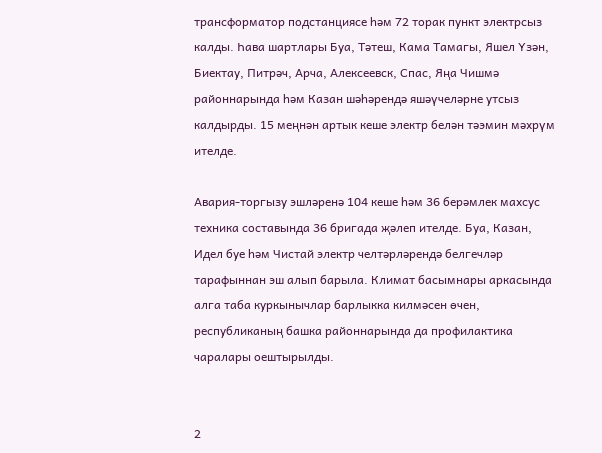трансформатор подстанциясе һәм 72 торак пункт электрсыз калды. Һава шартлары Буа, Тәтеш, Кама Тамагы, Яшел Үзән, Биектау, Питрәч, Арча, Алексеевск, Спас, Яңа Чишмә районнарында һәм Казан шәһәрендә яшәүчеләрне утсыз калдырды. 15 меңнән артык кеше электр белән тәэмин мәхрүм ителде.

Авария-торгызу эшләренә 104 кеше һәм 36 берәмлек махсус техника составында 36 бригада җәлеп ителде. Буа, Казан, Идел буе һәм Чистай электр челтәрләрендә белгечләр тарафыннан эш алып барыла. Климат басымнары аркасында алга таба куркынычлар барлыкка килмәсен өчен, республиканың башка районнарында да профилактика чаралары оештырылды.


2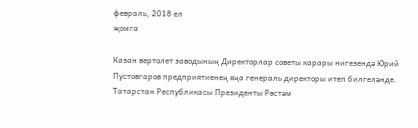февраль, 2018 ел
җомга

Казан вертолет заводының Директорлар советы карары нигезендә Юрий Пустовгаров предприятиенең яңа генераль директоры итеп билгеләнде. Татарстан Республикасы Президенты Рөстәм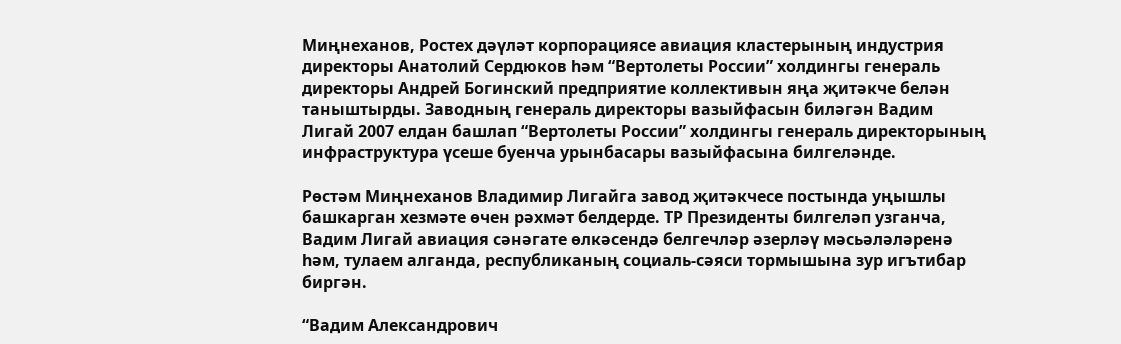Миңнеханов, Ростех дәүләт корпорациясе авиация кластерының индустрия директоры Анатолий Сердюков һәм “Вертолеты России” холдингы генераль директоры Андрей Богинский предприятие коллективын яңа җитәкче белән таныштырды. Заводның генераль директоры вазыйфасын биләгән Вадим Лигай 2007 елдан башлап “Вертолеты России” холдингы генераль директорының инфраструктура үсеше буенча урынбасары вазыйфасына билгеләнде.

Рөстәм Миңнеханов Владимир Лигайга завод җитәкчесе постында уңышлы башкарган хезмәте өчен рәхмәт белдерде. ТР Президенты билгеләп узганча, Вадим Лигай авиация сәнәгате өлкәсендә белгечләр әзерләү мәсьәләләренә һәм, тулаем алганда, республиканың социаль-сәяси тормышына зур игътибар биргән.

“Вадим Александрович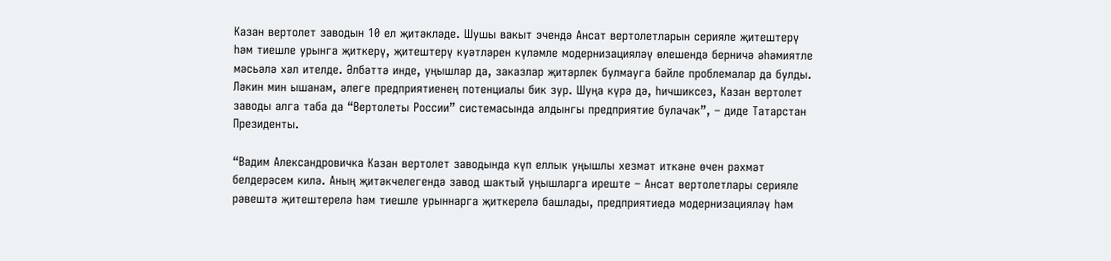Казан вертолет заводын 10 ел җитәкләде. Шушы вакыт эчендә Ансат вертолетларын серияле җитештерү һәм тиешле урынга җиткерү, җитештерү куәтләрен күләмле модернизацияләү өлешендә берничә әһәмиятле мәсьәлә хәл ителде. Әлбәттә инде, уңышлар да, заказлар җитәрлек булмауга бәйле проблемалар да булды. Ләкин мин ышанам, әлеге предприятиенең потенциалы бик зур. Шуңа күрә дә, һичшиксез, Казан вертолет заводы алга таба да “Вертолеты России” системасында алдынгы предприятие булачак”, – диде Татарстан Президенты.

“Вадим Александровичка Казан вертолет заводында күп еллык уңышлы хезмәт иткәне өчен рәхмәт белдерәсем килә. Аның җитәкчелегендә завод шактый уңышларга иреште – Ансат вертолетлары серияле рәвештә җитештерелә һәм тиешле урыннарга җиткерелә башлады, предприятиедә модернизацияләү һәм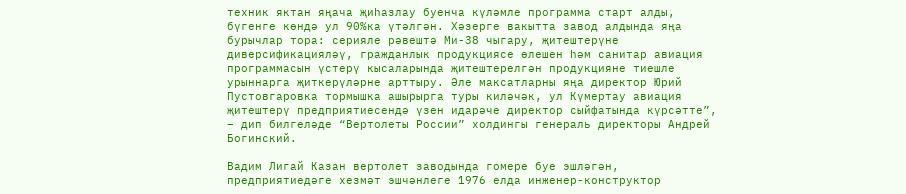техник яктан яңача җиһазлау буенча күләмле программа старт алды, бүгенге көндә ул 90%ка үтәлгән. Хәзерге вакытта завод алдында яңа бурычлар тора: серияле рәвештә Ми-38 чыгару, җитештерүне диверсификацияләү, гражданлык продукциясе өлешен һәм санитар авиация программасын үстерү кысаларында җитештерелгән продукцияне тиешле урыннарга җиткерүләрне арттыру. Әле максатларны яңа директор Юрий Пустовгаровка тормышка ашырырга туры киләчәк, ул Күмертау авиация җитештерү предприятиесендә үзен идарәче директор сыйфатында күрсәтте”, – дип билгеләде “Вертолеты России” холдингы генераль директоры Андрей Богинский.

Вадим Лигай Казан вертолет заводында гомере буе эшләгән, предприятиедәге хезмәт эшчәнлеге 1976 елда инженер-конструктор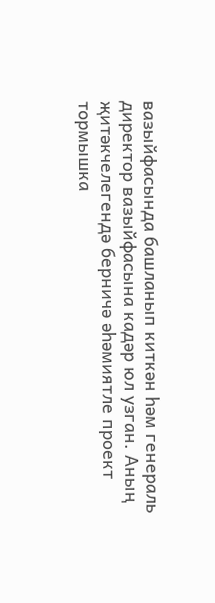вазыйфасында башланып киткән һәм генераль директор вазыйфасына кадәр юл узган. Аның җитәкчелегендә берничә әһәмиятле проект тормышка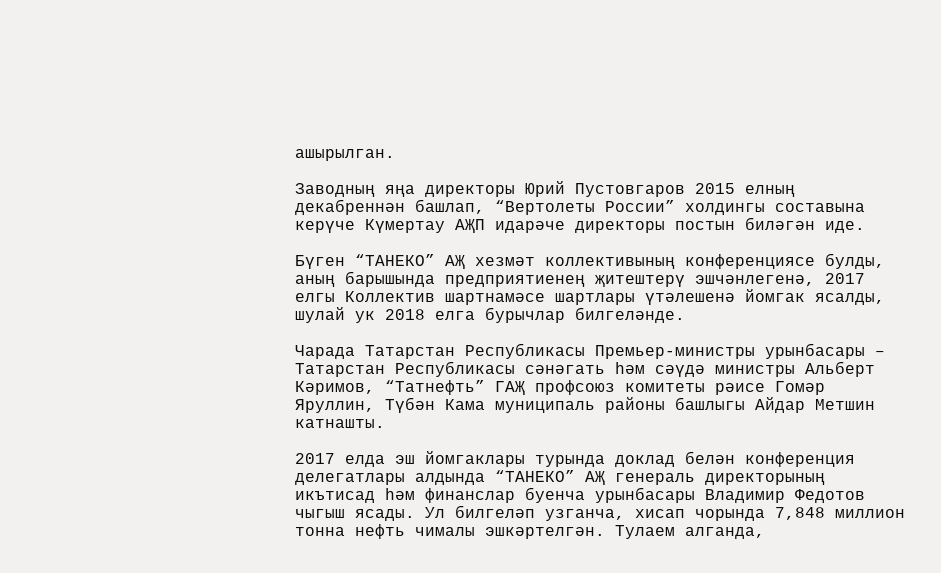ашырылган.

Заводның яңа директоры Юрий Пустовгаров 2015 елның декабреннән башлап, “Вертолеты России” холдингы составына керүче Күмертау АҖП идарәче директоры постын биләгән иде.

Бүген “ТАНЕКО” АҖ хезмәт коллективының конференциясе булды, аның барышында предприятиенең җитештерү эшчәнлегенә, 2017 елгы Коллектив шартнамәсе шартлары үтәлешенә йомгак ясалды, шулай ук 2018 елга бурычлар билгеләнде.

Чарада Татарстан Республикасы Премьер-министры урынбасары – Татарстан Республикасы сәнәгать һәм сәүдә министры Альберт Кәримов, “Татнефть” ГАҖ профсоюз комитеты рәисе Гомәр Яруллин, Түбән Кама муниципаль районы башлыгы Айдар Метшин катнашты.

2017 елда эш йомгаклары турында доклад белән конференция делегатлары алдында “ТАНЕКО” АҖ генераль директорының икътисад һәм финанслар буенча урынбасары Владимир Федотов чыгыш ясады. Ул билгеләп узганча, хисап чорында 7,848 миллион тонна нефть чималы эшкәртелгән. Тулаем алганда,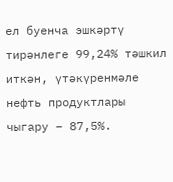ел буенча эшкәртү тирәнлеге 99,24% тәшкил иткән, үтәкүренмәле нефть продуктлары чыгару – 87,5%.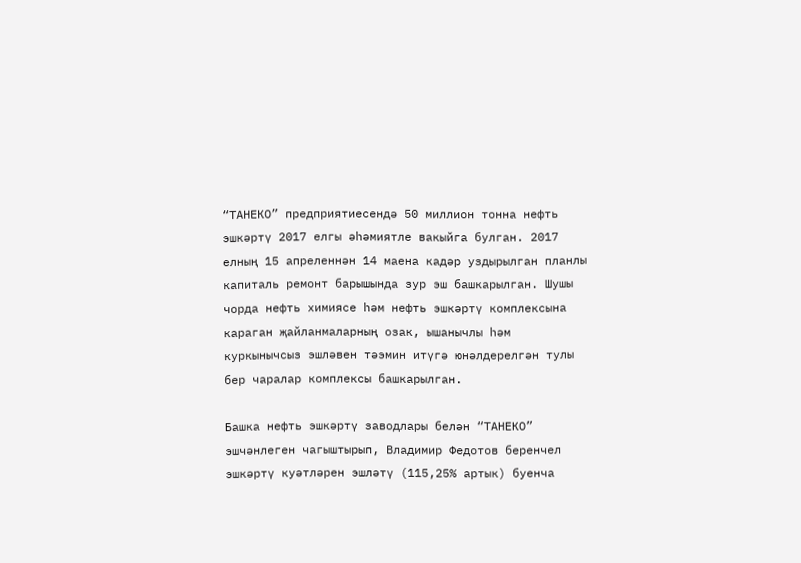“ТАНЕКО” предприятиесендә 50 миллион тонна нефть эшкәртү 2017 елгы әһәмиятле вакыйга булган. 2017 елның 15 апреленнән 14 маена кадәр уздырылган планлы капиталь ремонт барышында зур эш башкарылган. Шушы чорда нефть химиясе һәм нефть эшкәртү комплексына караган җайланмаларның озак, ышанычлы һәм куркынычсыз эшләвен тәэмин итүгә юнәлдерелгән тулы бер чаралар комплексы башкарылган.

Башка нефть эшкәртү заводлары белән “ТАНЕКО” эшчәнлеген чагыштырып, Владимир Федотов беренчел эшкәртү куәтләрен эшләтү (115,25% артык) буенча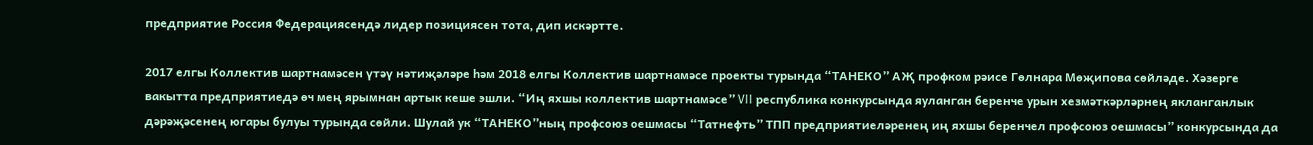предприятие Россия Федерациясендә лидер позициясен тота, дип искәртте.

2017 елгы Коллектив шартнамәсен үтәү нәтиҗәләре һәм 2018 елгы Коллектив шартнамәсе проекты турында “ТАНЕКО” АҖ профком рәисе Гөлнара Мөҗипова сөйләде. Хәзерге вакытта предприятиедә өч мең ярымнан артык кеше эшли. “Иң яхшы коллектив шартнамәсе” VII республика конкурсында яуланган беренче урын хезмәткәрләрнең якланганлык дәрәҗәсенең югары булуы турында сөйли. Шулай ук “ТАНЕКО”ның профсоюз оешмасы “Татнефть” ТПП предприятиеләренең иң яхшы беренчел профсоюз оешмасы” конкурсында да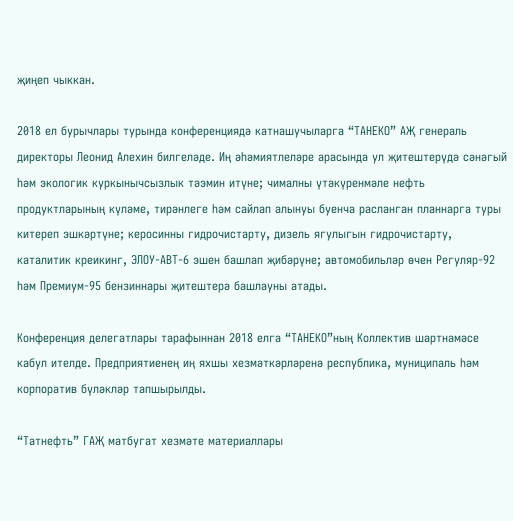җиңеп чыккан.

2018 ел бурычлары турында конференциядә катнашучыларга “ТАНЕКО” АҖ генераль директоры Леонид Алехин билгеләде. Иң әһәмиятлеләре арасында ул җитештерүдә сәнәгый һәм экологик куркынычсызлык тәэмин итүне; чималны үтәкүренмәле нефть продуктларының күләме, тирәнлеге һәм сайлап алынуы буенча расланган планнарга туры китереп эшкәртүне; керосинны гидрочистарту, дизель ягулыгын гидрочистарту, каталитик креикинг, ЭЛОУ-АВТ-6 эшен башлап җибәрүне; автомобильләр өчен Регуляр-92 һәм Премиум-95 бензиннары җитештерә башлауны атады.

Конференция делегатлары тарафыннан 2018 елга “ТАНЕКО”ның Коллектив шартнамәсе кабул ителде. Предприятиенең иң яхшы хезмәткәрләренә республика, муниципаль һәм корпоратив бүләкләр тапшырылды.

“Татнефть” ГАҖ матбугат хезмәте материаллары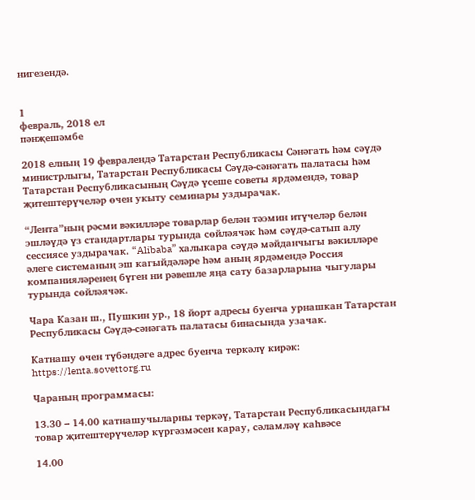нигезендә.


1
февраль, 2018 ел
пәнҗешәмбе

2018 елның 19 февралендә Татарстан Республикасы Сәнәгать һәм сәүдә министрлыгы, Татарстан Республикасы Сәүдә-сәнәгать палатасы һәм Татарстан Республикасының Сәүдә үсеше советы ярдәмендә, товар җитештерүчеләр өчен укыту семинары уздырачак.

“Лента”ның рәсми вәкилләре товарлар белән тәэмин итүчеләр белән эшләүдә үз стандартлары турында сөйләячәк һәм сәүдә-сатып алу сессиясе уздырачак. “Alibaba” халыкара сәүдә мәйданчыгы вәкилләре әлеге системаның эш кагыйдәләре һәм аның ярдәмендә Россия компанияләренең бүген ни рәвешле яңа сату базарларына чыгулары турында сөйләячәк.

Чара Казан ш., Пушкин ур., 18 йорт адресы буенча урнашкан Татарстан Республикасы Сәүдә-сәнәгать палатасы бинасында узачак.

Катнашу өчен түбәндәге адрес буенча теркәлү кирәк: https://lenta.sovettorg.ru

Чараның программасы:

13.30 – 14.00 катнашучыларны теркәү, Татарстан Республикасындагы товар җитештерүчеләр күргәзмәсен карау, сәламләү каһвәсе

14.00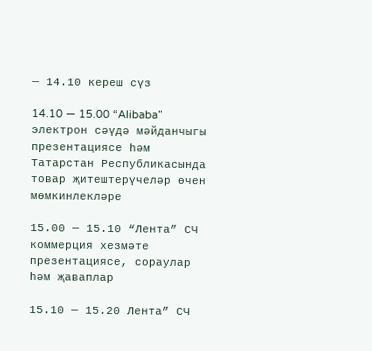— 14.10 кереш сүз

14.10 — 15.00 “Alibaba” электрон сәүдә мәйданчыгы презентациясе һәм Татарстан Республикасында товар җитештерүчеләр өчен мөмкинлекләре

15.00 — 15.10 “Лента” СЧ коммерция хезмәте презентациясе, сораулар һәм җаваплар

15.10 — 15.20 Лента” СЧ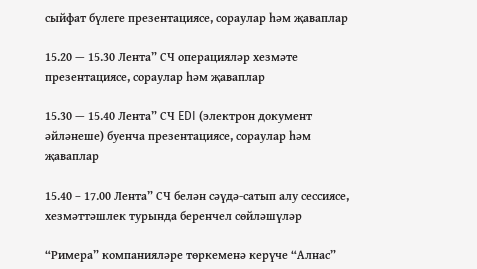сыйфат бүлеге презентациясе, сораулар һәм җаваплар

15.20 — 15.30 Лента” СЧ операцияләр хезмәте презентациясе, сораулар һәм җаваплар

15.30 — 15.40 Лента” СЧ EDI (электрон документ әйләнеше) буенча презентациясе, сораулар һәм җаваплар

15.40 – 17.00 Лента” СЧ белән сәүдә-сатып алу сессиясе, хезмәттәшлек турында беренчел сөйләшүләр

“Римера” компанияләре төркеменә керүче “Алнас”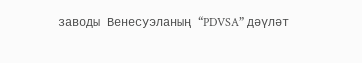заводы Венесуэланың “PDVSA” дәүләт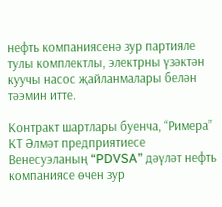нефть компаниясенә зур партияле тулы комплектлы, электрны үзәктән куучы насос җайланмалары белән тәэмин итте.

Контракт шартлары буенча, “Римера” КТ Әлмәт предприятиесе Венесуэланың “PDVSA” дәүләт нефть компаниясе өчен зур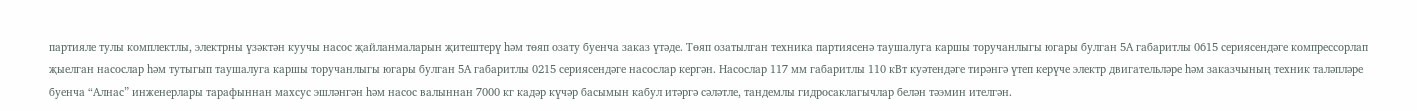партияле тулы комплектлы, электрны үзәктән куучы насос җайланмаларын җитештерү һәм төяп озату буенча заказ үтәде. Төяп озатылган техника партиясенә таушалуга каршы торучанлыгы югары булган 5А габаритлы 0615 сериясендәге компрессорлап җыелган насослар һәм тутыгып таушалуга каршы торучанлыгы югары булган 5А габаритлы 0215 сериясендәге насослар кергән. Насослар 117 мм габаритлы 110 кВт куәтендәге тирәнгә үтеп керүче электр двигательләре һәм заказчының техник таләпләре буенча “Алнас” инженерлары тарафыннан махсус эшләнгән һәм насос валыннан 7000 кг кадәр күчәр басымын кабул итәргә сәләтле, тандемлы гидросаклагычлар белән тәэмин ителгән.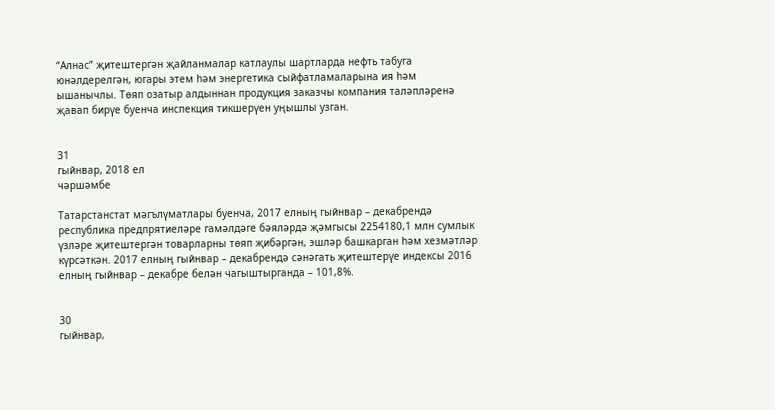“Алнас” җитештергән җайланмалар катлаулы шартларда нефть табуга юнәлдерелгән, югары этем һәм энергетика сыйфатламаларына ия һәм ышанычлы. Төяп озатыр алдыннан продукция заказчы компания таләпләренә җавап бирүе буенча инспекция тикшерүен уңышлы узган.


31
гыйнвар, 2018 ел
чәршәмбе

Татарстанстат мәгълүматлары буенча, 2017 елның гыйнвар – декабрендә республика предпрятиеләре гамәлдәге бәяләрдә җәмгысы 2254180,1 млн сумлык үзләре җитештергән товарларны төяп җибәргән, эшләр башкарган һәм хезмәтләр күрсәткән. 2017 елның гыйнвар – декабрендә сәнәгать җитештерүе индексы 2016 елның гыйнвар – декабре белән чагыштырганда – 101,8%.


30
гыйнвар,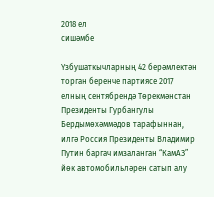2018 ел
сишәмбе

Үзбушаткычларның 42 берәмлектән торган беренче партиясе 2017 елның сентябрендә Төрекмәнстан Президенты Гурбангулы  Бердымөхәммәдов тарафыннан, илгә Россия Президенты Владимир Путин баргач имзаланган “КамАЗ” йөк автомобильләрен сатып алу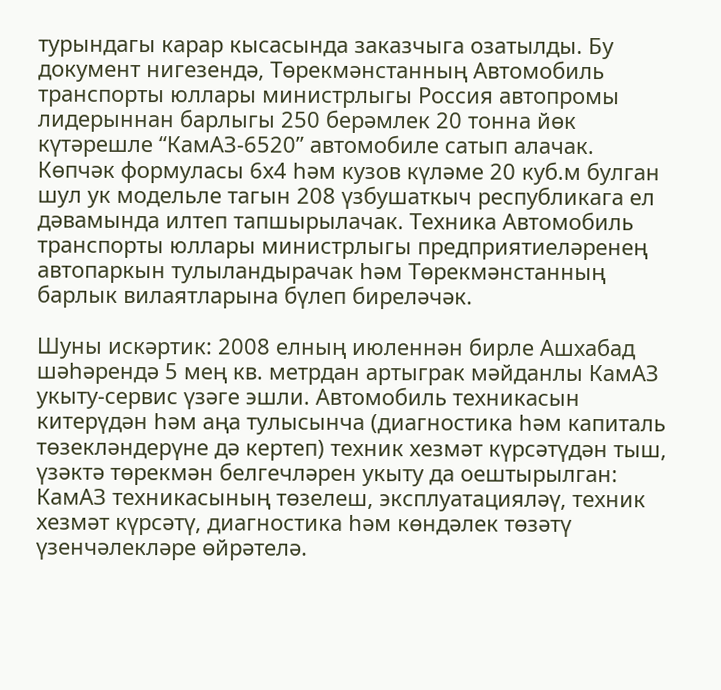турындагы карар кысасында заказчыга озатылды. Бу документ нигезендә, Төрекмәнстанның Автомобиль транспорты юллары министрлыгы Россия автопромы лидерыннан барлыгы 250 берәмлек 20 тонна йөк күтәрешле “КамАЗ-6520” автомобиле сатып алачак. Көпчәк формуласы 6х4 һәм кузов күләме 20 куб.м булган шул ук модельле тагын 208 үзбушаткыч республикага ел дәвамында илтеп тапшырылачак. Техника Автомобиль транспорты юллары министрлыгы предприятиеләренең автопаркын тулыландырачак һәм Төрекмәнстанның барлык вилаятларына бүлеп биреләчәк.

Шуны искәртик: 2008 елның июленнән бирле Ашхабад шәһәрендә 5 мең кв. метрдан артыграк мәйданлы КамАЗ укыту-сервис үзәге эшли. Автомобиль техникасын китерүдән һәм аңа тулысынча (диагностика һәм капиталь төзекләндерүне дә кертеп) техник хезмәт күрсәтүдән тыш, үзәктә төрекмән белгечләрен укыту да оештырылган:  КамАЗ техникасының төзелеш, эксплуатацияләү, техник хезмәт күрсәтү, диагностика һәм көндәлек төзәтү үзенчәлекләре өйрәтелә.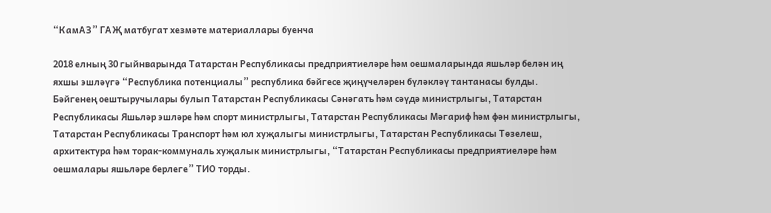“КамАЗ” ГАҖ матбугат хезмәте материаллары буенча

2018 елның 30 гыйнварында Татарстан Республикасы предприятиеләре һәм оешмаларында яшьләр белән иң яхшы эшләүгә “Республика потенциалы” республика бәйгесе җиңүчеләрен бүләкләү тантанасы булды. Бәйгенең оештыручылары булып Татарстан Республикасы Сәнәгать һәм сәүдә министрлыгы, Татарстан Республикасы Яшьләр эшләре һәм спорт министрлыгы, Татарстан Республикасы Мәгариф һәм фән министрлыгы, Татарстан Республикасы Транспорт һәм юл хуҗалыгы министрлыгы, Татарстан Республикасы Төзелеш, архитектура һәм торак-коммуналь хуҗалык министрлыгы, “Татарстан Республикасы предприятиеләре һәм оешмалары яшьләре берлеге” ТИО торды.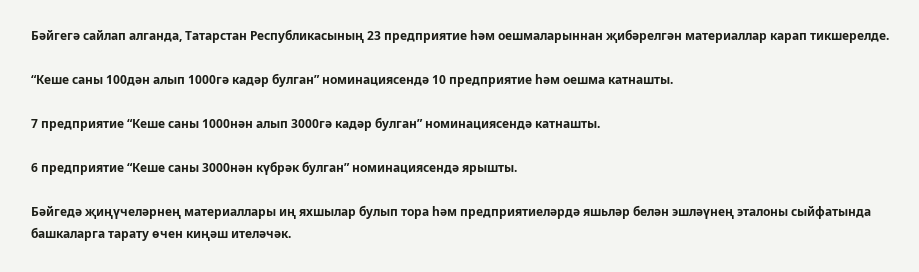Бәйгегә сайлап алганда, Татарстан Республикасының 23 предприятие һәм оешмаларыннан җибәрелгән материаллар карап тикшерелде.

“Кеше саны 100дән алып 1000гә кадәр булган” номинациясендә 10 предприятие һәм оешма катнашты.

7 предприятие “Кеше саны 1000нән алып 3000гә кадәр булган” номинациясендә катнашты.

6 предприятие “Кеше саны 3000нән күбрәк булган” номинациясендә ярышты.

Бәйгедә җиңүчеләрнең материаллары иң яхшылар булып тора һәм предприятиеләрдә яшьләр белән эшләүнең эталоны сыйфатында башкаларга тарату өчен киңәш ителәчәк.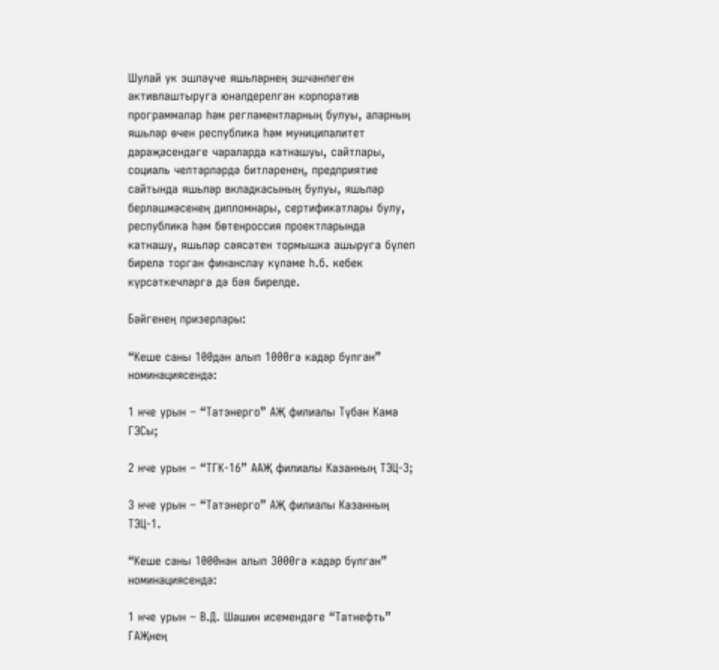Шулай ук эшләүче яшьләрнең эшчәнлеген активлаштыруга юнәлдерелгән корпоратив программалар һәм регламентларның булуы, аларның яшьләр өчен республика һәм муниципалитет дәрәҗәсендәге чараларда катнашуы, сайтлары, социаль челтәрләрдә битләренең, предприятие сайтында яшьләр вкладкасының булуы, яшьләр берләшмәсенең дипломнары, сертификатлары булу, республика һәм бөтенроссия проектларында катнашу, яшьләр сәясәтен тормышка ашыруга бүлеп бирелә торган финанслау күләме һ.б. кебек күрсәткечләргә дә бәя бирелде.

Бәйгенең призерлары:

“Кеше саны 100дән алып 1000гә кадәр булган” номинациясендә:

1 нче урын – “Татэнерго” АҖ филиалы Түбән Кама ГЭСы;

2 нче урын – “ТГК-16” ААҖ филиалы Казанның ТЭЦ-3;

3 нче урын – “Татэнерго” АҖ филиалы Казанның ТЭЦ-1.

“Кеше саны 1000нән алып 3000гә кадәр булган” номинациясендә:

1 нче урын – В.Д. Шашин исемендәге “Татнефть” ГАҖнең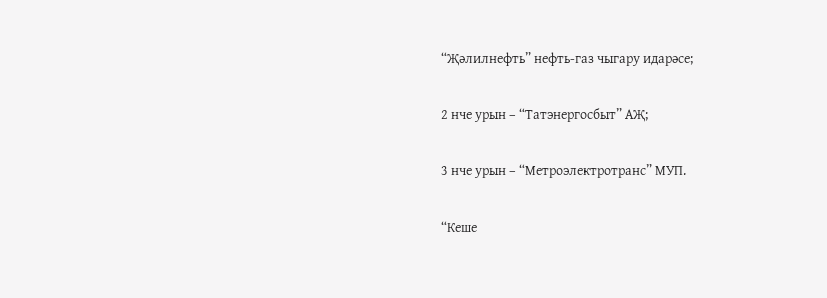“Җәлилнефть” нефть-газ чыгару идарәсе;

2 нче урын – “Татэнергосбыт” АҖ;

3 нче урын – “Метроэлектротранс” МУП.

“Кеше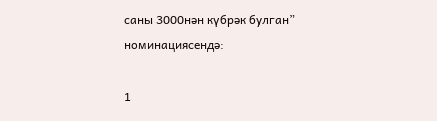саны 3000нән күбрәк булган” номинациясендә:

1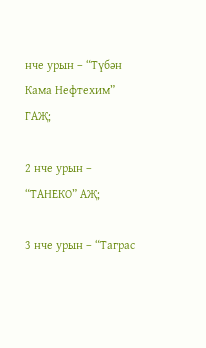нче урын – “Түбән Кама Нефтехим” ГАҖ;

2 нче урын – “ТАНЕКО” АҖ;

3 нче урын – “Таграс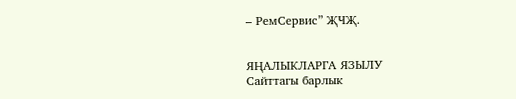– РемСервис” ҖЧҖ.


ЯҢАЛЫКЛАРГА ЯЗЫЛУ
Сайттагы барлык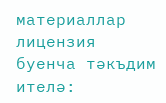материаллар лицензия буенча тәкъдим ителә: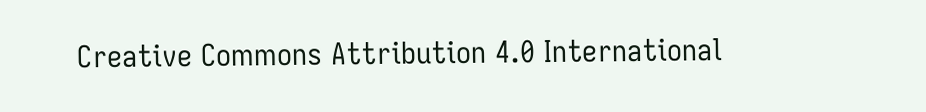Creative Commons Attribution 4.0 International